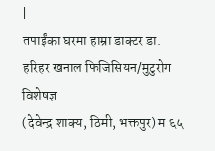|
तपाईंका घरमा हाम्रा डाक्टर डा. हरिहर खनाल फिजिसियन/मुटुरोग विशेषज्ञ
(देवेन्द्र शाक्य, ठिमी, भक्तपुर) म ६५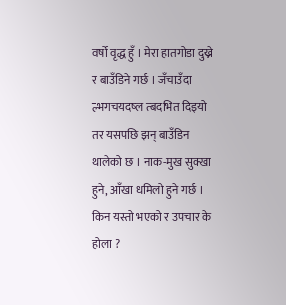वर्षो वृद्ध हुँ । मेरा हातगोडा दुख्ने र बाउँडिने गर्छ । जँचाउँदा ल्भगचयदष्ल त्बदभित दिइयो तर यसपछि झन् बाउँडिन थालेको छ । नाक-मुख सुक्खा हुने, आँखा धमिलो हुने गर्छ । किन यस्तो भएको र उपचार के होला ?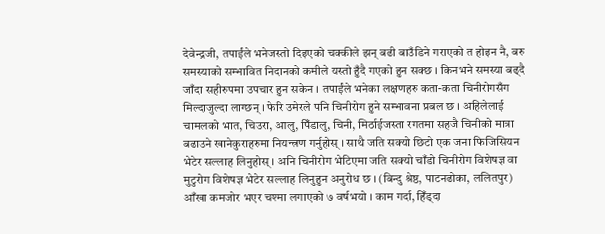देवेन्द्रजी, तपाईंले भनेजस्तो दिइएको चक्कीले झन् बढी बाउँडिने गराएको त होइन नै, बरु समस्याको सम्भावित निदानको कमीले यस्तो हुँदै गएको हुन सक्छ । किनभने समस्या बढ्दै जाँदा सहीरुपमा उपचार हुन सकेन । तपाईंले भनेका लक्षणहरु कता-कता चिनीरोगसँग मिल्दाजुल्दा लाग्छन् । फेरि उमेरले पनि चिनीरोग हुने सम्भावना प्रबल छ । अहिलेलाई चामलको भात, चिउरा, आलु, पिँडालु, चिनी, मिर्ठाईजस्ता रगतमा सहजै चिनीको मात्रा बढाउने खानेकुराहरुमा नियन्त्रण गर्नुहोस् । साथै जति सक्यो छिटो एक जना फिजिसियन भेटेर सल्लाह लिनुहोस् । अनि चिनीरोग भेटिएमा जति सक्यो चाँडो चिनीरोग विशेषज्ञ वा मुटुरोग विशेषज्ञ भेटेर सल्लाह लिनुहुन अनुरोध छ । (बिन्दु श्रेष्ठ, पाटनढोका, ललितपुर) आँखा कमजोर भएर चश्मा लगाएको ७ वर्षभयो । काम गर्दा, हिँड्दा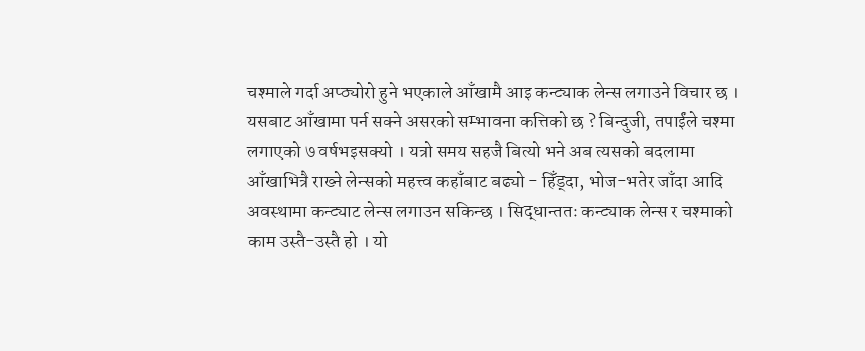चश्माले गर्दा अप्ठ्योरो हुने भएकाले आँखामै आइ कन्ट्याक लेन्स लगाउने विचार छ । यसबाट आँखामा पर्न सक्ने असरको सम्भावना कत्तिको छ ? बिन्दुजी, तपाईंले चश्मा लगाएको ७ वर्षभइसक्यो । यत्रो समय सहजै बित्यो भने अब त्यसको बदलामा आँखाभित्रै राख्ने लेन्सको महत्त्व कहाँबाट बढ्यो - हिँड्दा, भोज-भतेर जाँदा आदि अवस्थामा कन्ट्याट लेन्स लगाउन सकिन्छ । सिद्धान्ततः कन्ट्याक लेन्स र चश्माको काम उस्तै-उस्तै हो । यो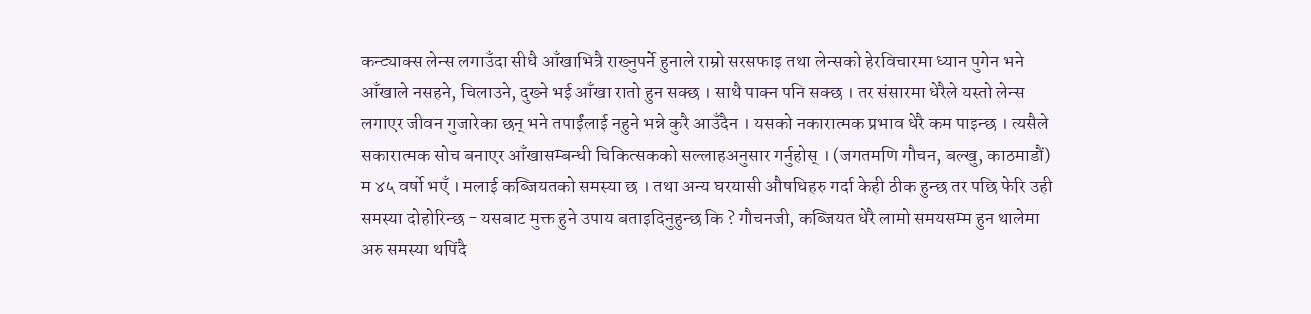कन्ट्याक्स लेन्स लगाउँदा सीधै आँखाभित्रै राख्नुपर्ने हुनाले राम्रो सरसफाइ तथा लेन्सको हेरविचारमा ध्यान पुगेन भने आँखाले नसहने, चिलाउने, दुख्ने भई आँखा रातो हुन सक्छ । साथै पाक्न पनि सक्छ । तर संसारमा धेरैले यस्तो लेन्स लगाएर जीवन गुजारेका छन् भने तपाईंलाई नहुने भन्ने कुरै आउँदैन । यसको नकारात्मक प्रभाव धेरै कम पाइन्छ । त्यसैले सकारात्मक सोच बनाएर आँखासम्बन्धी चिकित्सकको सल्लाहअनुसार गर्नुहोस् । (जगतमणि गौचन, बल्खु, काठमाडौं) म ४५ वर्षो भएँ । मलाई कब्जियतको समस्या छ । तथा अन्य घरयासी औषधिहरु गर्दा केही ठीक हुन्छ तर पछि फेरि उही समस्या दोहोरिन्छ - यसबाट मुक्त हुने उपाय बताइदिनुहुन्छ कि ? गौचनजी, कब्जियत धेरै लामो समयसम्म हुन थालेमा अरु समस्या थपिंदै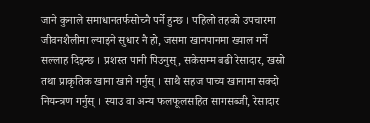जाने कुनाले समाधानतर्फसोच्नै पर्ने हुन्छ । पहिलो तहको उपचारमा जीवनशैलीमा ल्याइने सुधार नै हो, जसमा खानपानमा ख्याल गर्ने सल्लाह दिइन्छ । प्रशस्त पानी पिउनुस्, सकेसम्म बढी रेसादार, खस्रो तथा प्राकृतिक खाना खाने गर्नुस् । साथै सहज पाच्य खानामा सक्दो नियन्त्रण गर्नुस् । स्याउ वा अन्य फलफूलसहित सागसब्जी, रेसादार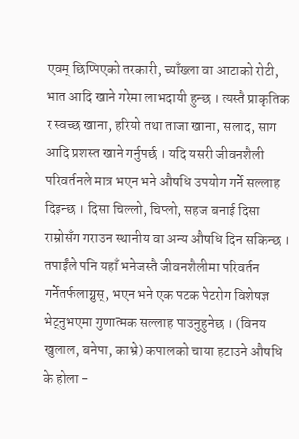एवम् छिप्पिएको तरकारी, च्याँख्ला वा आटाको रोटी, भात आदि खाने गरेमा लाभदायी हुन्छ । त्यस्तै प्राकृतिक र स्वच्छ खाना, हरियो तथा ताजा खाना, सलाद, साग आदि प्रशस्त खाने गर्नुपर्छ । यदि यसरी जीवनशैली परिवर्तनले मात्र भएन भने औषधि उपयोग गर्ने सल्लाह दिइन्छ । दिसा चिल्लो, चिप्लो, सहज बनाई दिसा राम्रोसँग गराउन स्थानीय वा अन्य औषधि दिन सकिन्छ । तपाईंले पनि यहाँ भनेजस्तै जीवनशैलीमा परिवर्तन गर्नेतर्फलाग्नुस्, भएन भने एक पटक पेटरोग विशेषज्ञ भेट्नुभएमा गुणात्मक सल्लाह पाउनुहुनेछ । (विनय खुलाल, बनेपा, काभ्रे) कपालको चाया हटाउने औषधि के होला -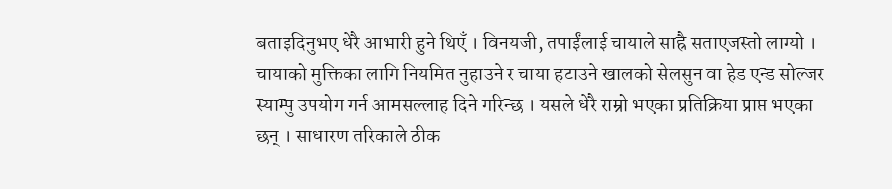बताइदिनुभए धेरै आभारी हुने थिएँ । विनयजी, तपाईंलाई चायाले साह्रै सताएजस्तो लाग्यो । चायाको मुक्तिका लागि नियमित नुहाउने र चाया हटाउने खालको सेलसुन वा हेड एन्ड सोल्जर स्याम्पु उपयोग गर्न आमसल्लाह दिने गरिन्छ । यसले धेरै राम्रो भएका प्रतिक्रिया प्राप्त भएका छन् । साधारण तरिकाले ठीक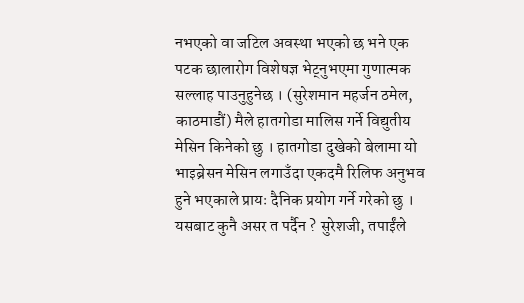नभएको वा जटिल अवस्था भएको छ भने एक पटक छालारोग विशेषज्ञ भेट्नुभएमा गुणात्मक सल्लाह पाउनुहुनेछ । (सुरेशमान महर्जन ठमेल, काठमाडौं) मैले हातगोडा मालिस गर्ने विद्युतीय मेसिन किनेको छु । हातगोडा दुखेको बेलामा यो भाइब्रेसन मेसिन लगाउँदा एकदमै रिलिफ अनुभव हुने भएकाले प्रायः दैनिक प्रयोग गर्ने गरेको छु । यसबाट कुनै असर त पर्दैन ? सुरेशजी, तपाईंले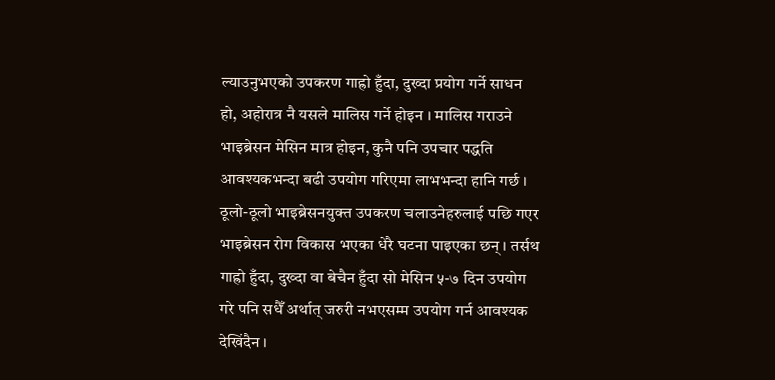ल्याउनुभएको उपकरण गाह्रो हुँदा, दुख्दा प्रयोग गर्ने साधन हो, अहोरात्र नै यसले मालिस गर्ने होइन । मालिस गराउने भाइब्रेसन मेसिन मात्र होइन, कुनै पनि उपचार पद्धति आवश्यकभन्दा बढी उपयोग गरिएमा लाभभन्दा हानि गर्छ । ठूलो-ठूलो भाइब्रेसनयुक्त उपकरण चलाउनेहरुलाई पछि गएर भाइब्रेसन रोग विकास भएका धेरै घटना पाइएका छन् । तर्सथ गाह्रो हुँदा, दुख्दा वा बेचैन हुँदा सो मेसिन ५-७ दिन उपयोग गरे पनि सधैँ अर्थात् जरुरी नभएसम्म उपयोग गर्न आवश्यक देखिंदैन ।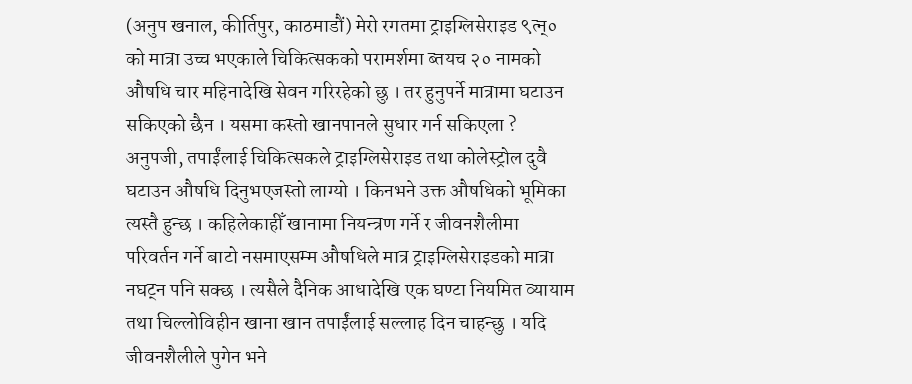(अनुप खनाल, कीर्तिपुर, काठमाडौं) मेरो रगतमा ट्राइग्लिसेराइड ९त्न्० को मात्रा उच्च भएकाले चिकित्सकको परामर्शमा ब्तयच २० नामको औषधि चार महिनादेखि सेवन गरिरहेको छु । तर हुनुपर्ने मात्रामा घटाउन सकिएको छैन । यसमा कस्तो खानपानले सुधार गर्न सकिएला ? अनुपजी, तपाईंलाई चिकित्सकले ट्राइग्लिसेराइड तथा कोलेस्ट्रोल दुवै घटाउन औषधि दिनुभएजस्तो लाग्यो । किनभने उक्त औषधिको भूमिका त्यस्तै हुन्छ । कहिलेकाहीँ खानामा नियन्त्रण गर्ने र जीवनशैलीमा परिवर्तन गर्ने बाटो नसमाएसम्म औषधिले मात्र ट्राइग्लिसेराइडको मात्रा नघट्न पनि सक्छ । त्यसैले दैनिक आधादेखि एक घण्टा नियमित व्यायाम तथा चिल्लोविहीन खाना खान तपाईंलाई सल्लाह दिन चाहन्छु । यदि जीवनशैलीले पुगेन भने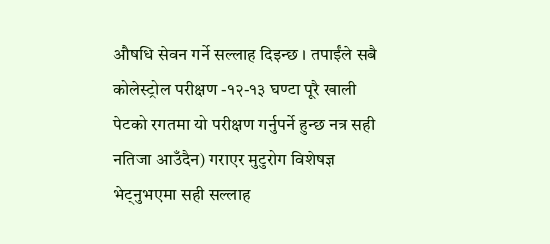औषधि सेवन गर्ने सल्लाह दिइन्छ । तपाईंले सबै कोलेस्ट्रोल परीक्षण -१२-१३ घण्टा पूरै खाली पेटको रगतमा यो परीक्षण गर्नुपर्ने हुन्छ नत्र सही नतिजा आउँदैन) गराएर मुटुरोग विशेषज्ञ भेट्नुभएमा सही सल्लाह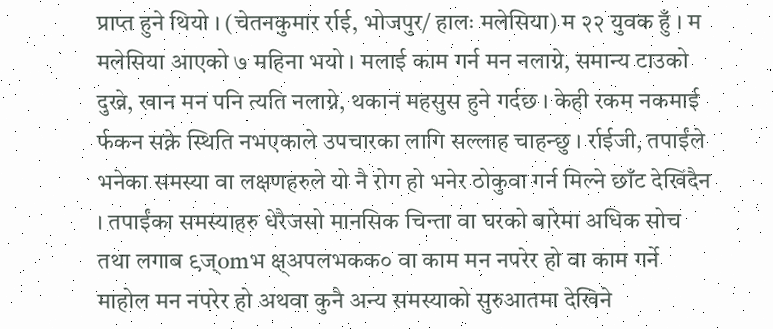प्राप्त हुने थियो । (चेतनकुमार र्राई, भोजपुर/ हालः मलेसिया) म २२ युवक हुँ । म मलेसिया आएको ७ महिना भयो । मलाई काम गर्न मन नलाग्ने, समान्य टाउको दुख्ने, खान मन पनि त्यति नलाग्ने, थकान महसुस हुने गर्दछ । केही रकम नकमाई र्फकन सक्ने स्थिति नभएकाले उपचारका लागि सल्लाह चाहन्छु । र्राईजी, तपाईंले भनेका समस्या वा लक्षणहरुले यो नै रोग हो भनेर ठोकुवा गर्न मिल्ने छाँट देखिंदैन । तपाईंका समस्याहरु धेरैजसो मानसिक चिन्ता वा घरको बारेमा अधिक सोच तथा लगाब ९ज्omभ क्ष्अपलभकक० वा काम मन नपरेर हो वा काम गर्ने माहोल मन नपरेर हो अथवा कुनै अन्य समस्याको सुरुआतमा देखिने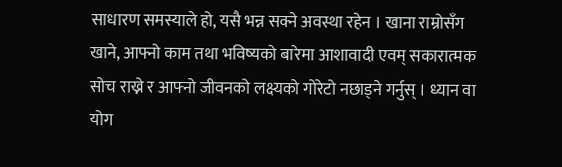साधारण समस्याले हो, यसै भन्न सक्ने अवस्था रहेन । खाना राम्रोसँग खाने, आफ्नो काम तथा भविष्यको बारेमा आशावादी एवम् सकारात्मक सोच राख्ने र आफ्नो जीवनको लक्ष्यको गोरेटो नछाड्ने गर्नुस् । ध्यान वा योग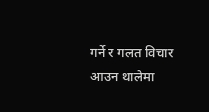गर्ने र गलत विचार आउन थालेमा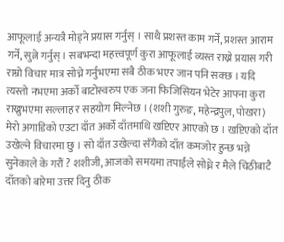आफूलाई अन्यत्रै मोड्ने प्रयास गर्नुस् । साथै प्रशस्त काम गर्ने, प्रशस्त आराम गर्ने, सुत्ने गर्नुस् । सबभन्दा महत्त्वपूर्ण कुरा आफूलाई व्यस्त राख्ने प्रयास गरी राम्रो विचार मात्र सोच्ने गर्नुभएमा सबै ठीक भएर जान पनि सक्छ । यदि त्यस्तो नभएमा अर्को बाटोस्वरुप एक जना फिजिसियन भेटेर आफ्ना कुरा राख्नुभएमा सल्लाह र सहयोग मिल्नेछ । (शशी गुरुङ, महेन्द्रपुल, पोखरा) मेरो अगाडिको एउटा दाँत अर्को दाँतमाथि खप्टिएर आएको छ । खप्टिएको दाँत उखेल्ने विचारमा छु । सो दाँत उखेल्दा सँगैको दाँत कमजोर हुन्छ भन्ने सुनेकाले के गरौं ? शशीजी, आजको समयमा तपाईंले सोध्ने र मैले चिठीबाटै दाँतको बारेमा उत्तर दिनु ठीक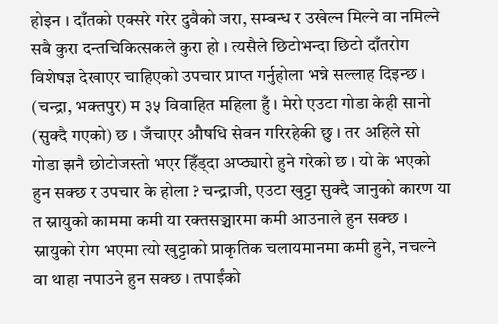होइन । दाँतको एक्सरे गरेर दुवैको जरा, सम्बन्ध र उखेल्न मिल्ने वा नमिल्ने सबै कुरा दन्तचिकित्सकले कुरा हो । त्यसैले छिटोभन्दा छिटो दाँतरोग विशेषज्ञ देखाएर चाहिएको उपचार प्राप्त गर्नुहोला भन्ने सल्लाह दिइन्छ । (चन्द्रा, भक्तपुर) म ३५ विवाहित महिला हुँ । मेरो एउटा गोडा केही सानो (सुक्दै गएको) छ । जँचाएर औषधि सेवन गरिरहेकी छु । तर अहिले सो गोडा झनै छोटोजस्तो भएर हिँड्दा अप्ठ्यारो हुने गरेको छ । यो के भएको हुन सक्छ र उपचार के होला ? चन्द्राजी, एउटा खुट्टा सुक्दै जानुको कारण या त स्नायुको काममा कमी या रक्तसञ्चारमा कमी आउनाले हुन सक्छ । स्नायुको रोग भएमा त्यो खुट्टाको प्राकृतिक चलायमानमा कमी हुने, नचल्ने वा थाहा नपाउने हुन सक्छ । तपाईंको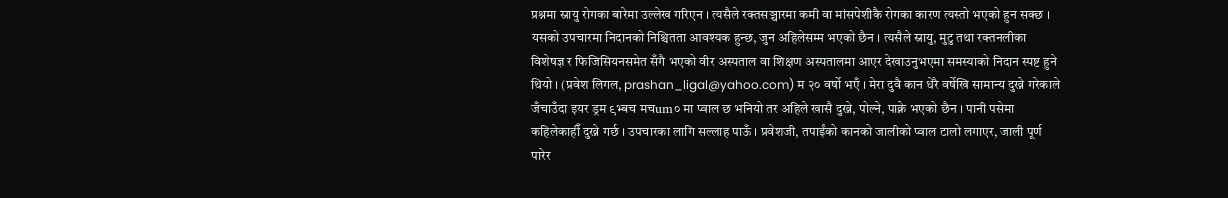प्रश्नमा स्नायु रोगका बारेमा उल्लेख गरिएन । त्यसैले रक्तसञ्चारमा कमी वा मांसपेशीकै रोगका कारण त्यस्तो भएको हुन सक्छ । यसको उपचारमा निदानको निश्चितता आवश्यक हुन्छ, जुन अहिलेसम्म भएको छैन । त्यसैले स्नायु, मुटु तथा रक्तनलीका विशेषज्ञ र फिजिसियनसमेत सँगै भएको वीर अस्पताल वा शिक्षण अस्पतालमा आएर देखाउनुभएमा समस्याको निदान स्पष्ट हुने थियो । (प्रवेश लिगल, prashan_ligal@yahoo.com) म २० वर्षो भएँ । मेरा दुवै कान धेरै वर्षेखि सामान्य दुख्ने गरेकाले जँचाउँदा इयर ड्रम ९भ्बच मचum० मा प्वाल छ भनियो तर अहिले खासै दुख्ने, पोल्ने, पाक्ने भएको छैन । पानी पसेमा कहिलेकाहीँ दुख्ने गर्छ । उपचारका लागि सल्लाह पाऊँ । प्रवेशजी, तपाईंको कानको जालीको प्वाल टालो लगाएर, जाली पूर्ण पारेर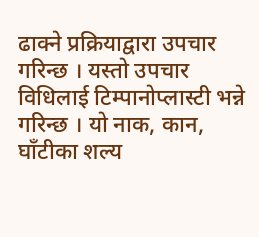ढाक्ने प्रक्रियाद्वारा उपचार गरिन्छ । यस्तो उपचार विधिलाई टिम्पानोप्लास्टी भन्ने गरिन्छ । यो नाक, कान, घाँटीका शल्य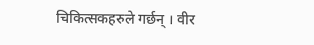चिकित्सकहरुले गर्छन् । वीर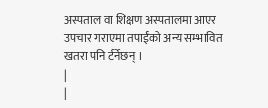अस्पताल वा शिक्षण अस्पतालमा आएर उपचार गराएमा तपाईंको अन्य सम्भावित खतरा पनि र्टर्नेछन् ।
|
|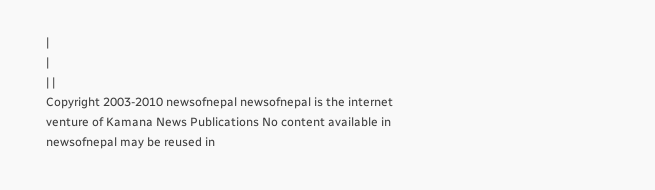|
|
| |
Copyright 2003-2010 newsofnepal newsofnepal is the internet venture of Kamana News Publications No content available in newsofnepal may be reused in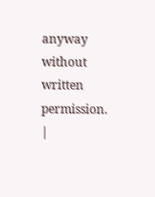anyway without written permission. |